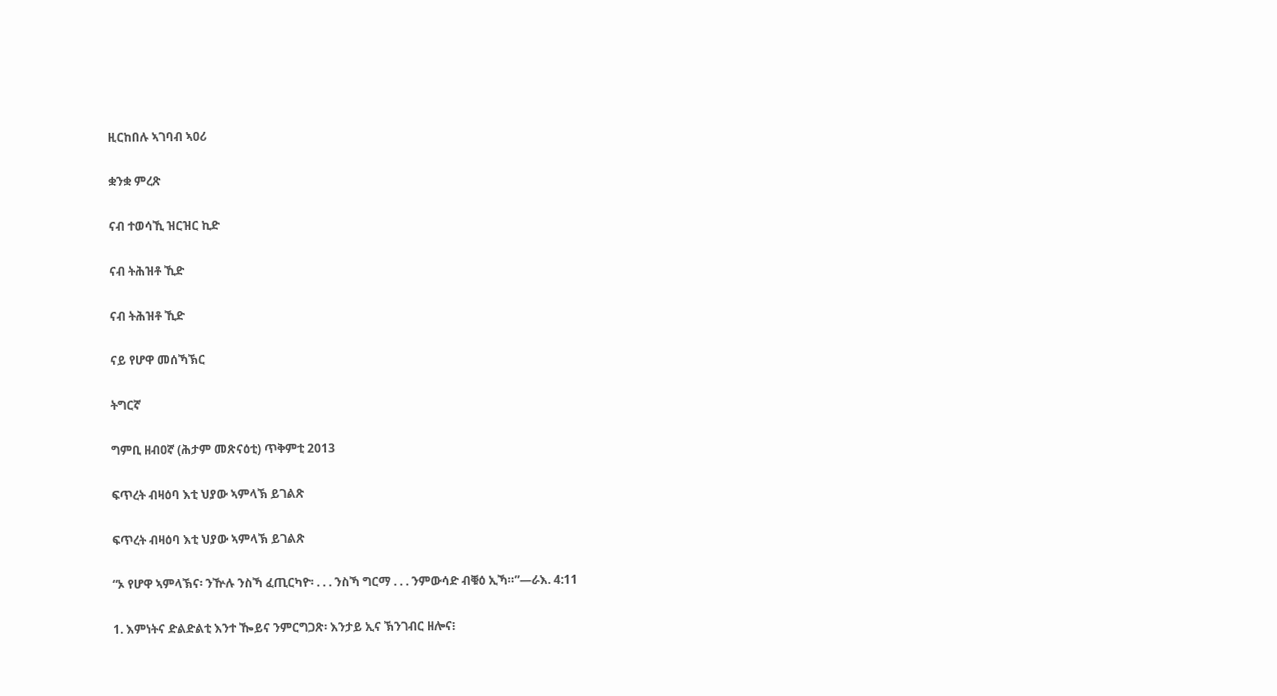ዚርከበሉ ኣገባብ ኣዐሪ

ቋንቋ ምረጽ

ናብ ተወሳኺ ዝርዝር ኪድ

ናብ ትሕዝቶ ኺድ

ናብ ትሕዝቶ ኺድ

ናይ የሆዋ መሰኻኽር

ትግርኛ

ግምቢ ዘብዐኛ (ሕታም መጽናዕቲ) ጥቅምቲ 2013

ፍጥረት ብዛዕባ እቲ ህያው ኣምላኽ ይገልጽ

ፍጥረት ብዛዕባ እቲ ህያው ኣምላኽ ይገልጽ

“ኦ የሆዋ ኣምላኽና፡ ንዅሉ ንስኻ ፈጢርካዮ፡ . . . ንስኻ ግርማ . . . ንምውሳድ ብቑዕ ኢኻ።”—ራእ. 4:11

1. እምነትና ድልድልቲ እንተ ዀይና ንምርግጋጽ፡ እንታይ ኢና ኽንገብር ዘሎና፧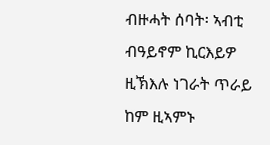ብዙሓት ሰባት፡ ኣብቲ ብዓይኖም ኪርእይዎ ዚኽእሉ ነገራት ጥራይ ከም ዚኣምኑ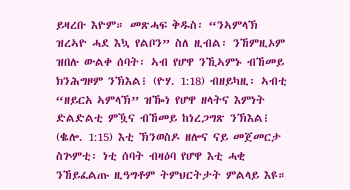ይዛረቡ እዮም። መጽሓፍ ቅዱስ፡ “ንኣምላኽ ዝረኣዮ ሓደ እኳ የልቦን” ስለ ዚብል፡ ንኸምዚኦም ዝበሉ ውልቀ ሰባት፡ ኣብ የሆዋ ንኺኣምኑ ብኸመይ ክንሕግዞም ንኽእል፧ (ዮሃ. 1:18) ብዘይካዚ፡ ኣብቲ “ዘይርአ ኣምላኽ” ዝዀነ የሆዋ ዘላትና እምነት ድልድልቲ ምዃና ብኸመይ ከነረጋግጽ ንኽእል፧ (ቈሎ. 1:15) እቲ ኽንወስዶ ዘሎና ናይ መጀመርታ ስጕምቲ፡ ነቲ ሰባት ብዛዕባ የሆዋ እቲ ሓቂ ንኸይፈልጡ ዚዓግቶም ትምህርትታት ምልላይ እዩ።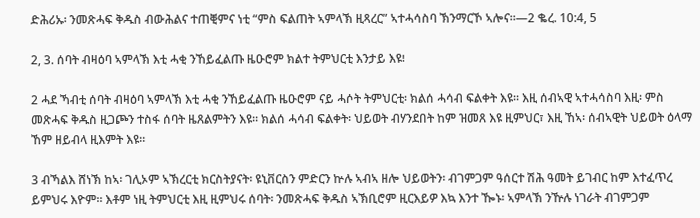ድሕሪኡ፡ ንመጽሓፍ ቅዱስ ብውሕልና ተጠቒምና ነቲ “ምስ ፍልጠት ኣምላኽ ዚጻረር” ኣተሓሳስባ ኽንማርኾ ኣሎና።—2 ቈረ. 10:4, 5

2, 3. ሰባት ብዛዕባ ኣምላኽ እቲ ሓቂ ንኸይፈልጡ ዜዑሮም ክልተ ትምህርቲ እንታይ እዩ፧

2 ሓደ ኻብቲ ሰባት ብዛዕባ ኣምላኽ እቲ ሓቂ ንኸይፈልጡ ዜዑሮም ናይ ሓሶት ትምህርቲ፡ ክልሰ ሓሳብ ፍልቀት እዩ። እዚ ሰብኣዊ ኣተሓሳስባ እዚ፡ ምስ መጽሓፍ ቅዱስ ዚጋጮን ተስፋ ሰባት ዜጸልምትን እዩ። ክልሰ ሓሳብ ፍልቀት፡ ህይወት ብሃንደበት ከም ዝመጸ እዩ ዚምህር፣ እዚ ኸኣ፡ ሰብኣዊት ህይወት ዕላማ ኸም ዘይብላ ዚእምት እዩ።

3 ብኻልእ ሸነኽ ከኣ፡ ገሊኦም ኣኽረርቲ ክርስትያናት፡ ዩኒቨርስን ምድርን ኵሉ ኣብኣ ዘሎ ህይወትን፡ ብገምጋም ዓሰርተ ሽሕ ዓመት ይገብር ከም እተፈጥረ ይምህሩ እዮም። እቶም ነዚ ትምህርቲ እዚ ዚምህሩ ሰባት፡ ንመጽሓፍ ቅዱስ ኣኽቢሮም ዚርእይዎ እኳ እንተ ዀኑ፡ ኣምላኽ ንዅሉ ነገራት ብገምጋም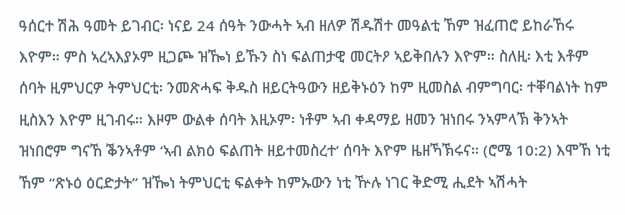ዓሰርተ ሽሕ ዓመት ይገብር፡ ነናይ 24 ሰዓት ንውሓት ኣብ ዘለዎ ሽዱሽተ መዓልቲ ኸም ዝፈጠሮ ይከራኸሩ እዮም። ምስ ኣረኣእያኦም ዚጋጮ ዝዀነ ይኹን ስነ ፍልጠታዊ መርትዖ ኣይቅበሉን እዮም። ስለዚ፡ እቲ እቶም ሰባት ዚምህርዎ ትምህርቲ፡ ንመጽሓፍ ቅዱስ ዘይርትዓውን ዘይቅኑዕን ከም ዚመስል ብምግባር፡ ተቐባልነት ከም ዚስእን እዮም ዚገብሩ። እዞም ውልቀ ሰባት እዚኦም፡ ነቶም ኣብ ቀዳማይ ዘመን ዝነበሩ ንኣምላኽ ቅንኣት ዝነበሮም ግናኸ ቕንኣቶም ‘ኣብ ልክዕ ፍልጠት ዘይተመስረተ’ ሰባት እዮም ዜዘኻኽሩና። (ሮሜ 10:2) እሞኸ ነቲ ኸም “ጽኑዕ ዕርድታት” ዝዀነ ትምህርቲ ፍልቀት ከምኡውን ነቲ ዅሉ ነገር ቅድሚ ሒደት ኣሽሓት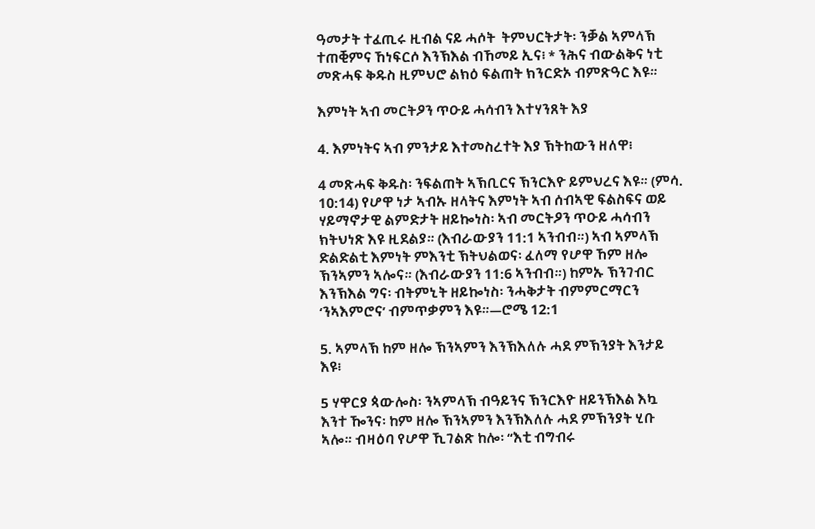ዓመታት ተፈጢሩ ዚብል ናይ ሓሶት  ትምህርትታት፡ ንቓል ኣምላኽ ተጠቒምና ኸነፍርሶ እንኽእል ብኸመይ ኢና፧ * ንሕና ብውልቅና ነቲ መጽሓፍ ቅዱስ ዚምህሮ ልክዕ ፍልጠት ክንርድኦ ብምጽዓር እዩ።

እምነት ኣብ መርትዖን ጥዑይ ሓሳብን እተሃንጸት እያ

4. እምነትና ኣብ ምንታይ እተመስረተት እያ ኽትከውን ዘለዋ፧

4 መጽሓፍ ቅዱስ፡ ንፍልጠት ኣኽቢርና ኽንርእዮ ይምህረና እዩ። (ምሳ. 10:14) የሆዋ ነታ ኣብኡ ዘላትና እምነት ኣብ ሰብኣዊ ፍልስፍና ወይ ሃይማኖታዊ ልምድታት ዘይኰነስ፡ ኣብ መርትዖን ጥዑይ ሓሳብን ክትህነጽ እዩ ዚደልያ። (እብራውያን 11:1 ኣንብብ።) ኣብ ኣምላኽ ድልድልቲ እምነት ምእንቲ ኽትህልወና፡ ፈለማ የሆዋ ኸም ዘሎ ኽንኣምን ኣሎና። (እብራውያን 11:6 ኣንብብ።) ከምኡ ኽንገብር እንኽእል ግና፡ ብትምኒት ዘይኰነስ፡ ንሓቅታት ብምምርማርን ‘ንኣእምሮና’ ብምጥቃምን እዩ።—ሮሜ 12:1

5. ኣምላኽ ከም ዘሎ ኽንኣምን እንኽእለሉ ሓደ ምኽንያት እንታይ እዩ፧

5 ሃዋርያ ጳውሎስ፡ ንኣምላኽ ብዓይንና ኽንርእዮ ዘይንኽእል እኳ እንተ ዀንና፡ ከም ዘሎ ኽንኣምን እንኽእለሉ ሓደ ምኽንያት ሂቡ ኣሎ። ብዛዕባ የሆዋ ኺገልጽ ከሎ፡ “እቲ ብግብሩ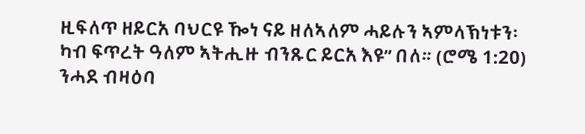ዚፍለጥ ዘይርአ ባህርዩ ዀነ ናይ ዘለኣለም ሓይሉን ኣምላኽነቱን፡ ካብ ፍጥረት ዓለም ኣትሒዙ ብንጹር ይርአ እዩ” በለ። (ሮሜ 1:20) ንሓደ ብዛዕባ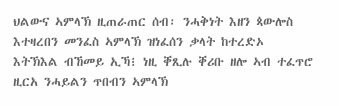ህልውና ኣምላኽ ዚጠራጠር ሰብ፡ ንሓቅነት እዘን ጳውሎስ እተዛረበን መንፈስ ኣምላኽ ዝነፈሰን ቃላት ከተረድኦ እትኽእል ብኸመይ ኢኻ፧ ነዚ ቐጺሉ ቐሪቡ ዘሎ ኣብ ተፈጥሮ ዚርአ ንሓይልን ጥበብን ኣምላኽ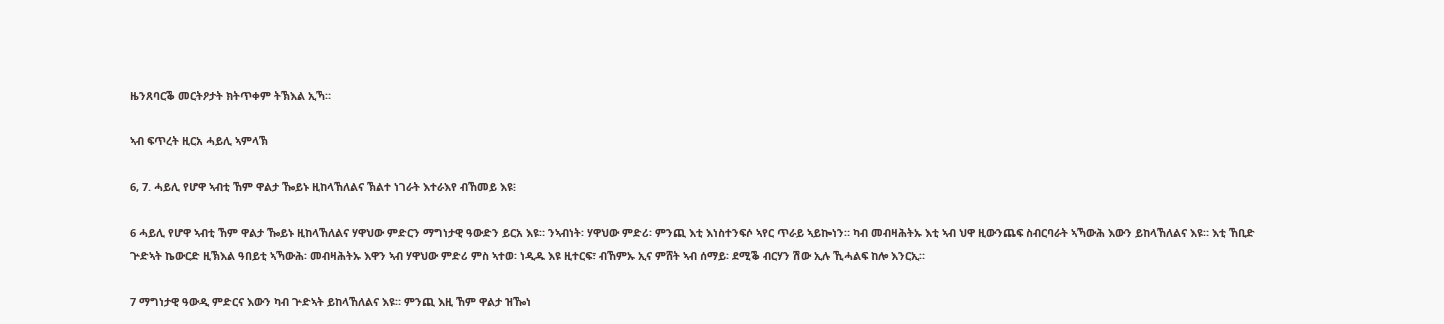ዜንጸባርቕ መርትዖታት ክትጥቀም ትኽእል ኢኻ።

ኣብ ፍጥረት ዚርአ ሓይሊ ኣምላኽ

6, 7. ሓይሊ የሆዋ ኣብቲ ኸም ዋልታ ዀይኑ ዚከላኸለልና ኽልተ ነገራት እተራእየ ብኸመይ እዩ፧

6 ሓይሊ የሆዋ ኣብቲ ኸም ዋልታ ዀይኑ ዚከላኸለልና ሃዋህው ምድርን ማግነታዊ ዓውድን ይርአ እዩ። ንኣብነት፡ ሃዋህው ምድሪ፡ ምንጪ እቲ እነስተንፍሶ ኣየር ጥራይ ኣይኰነን። ካብ መብዛሕትኡ እቲ ኣብ ህዋ ዚውንጨፍ ስብርባራት ኣኻውሕ እውን ይከላኸለልና እዩ። እቲ ኸቢድ ጕድኣት ኬውርድ ዚኽእል ዓበይቲ ኣኻውሕ፡ መብዛሕትኡ እዋን ኣብ ሃዋህው ምድሪ ምስ ኣተወ፡ ነዲዱ እዩ ዚተርፍ፣ ብኸምኡ ኢና ምሸት ኣብ ሰማይ፡ ደሚቕ ብርሃን ሽው ኢሉ ኺሓልፍ ከሎ እንርኢ።

7 ማግነታዊ ዓውዲ ምድርና እውን ካብ ጕድኣት ይከላኸለልና እዩ። ምንጪ እዚ ኸም ዋልታ ዝዀነ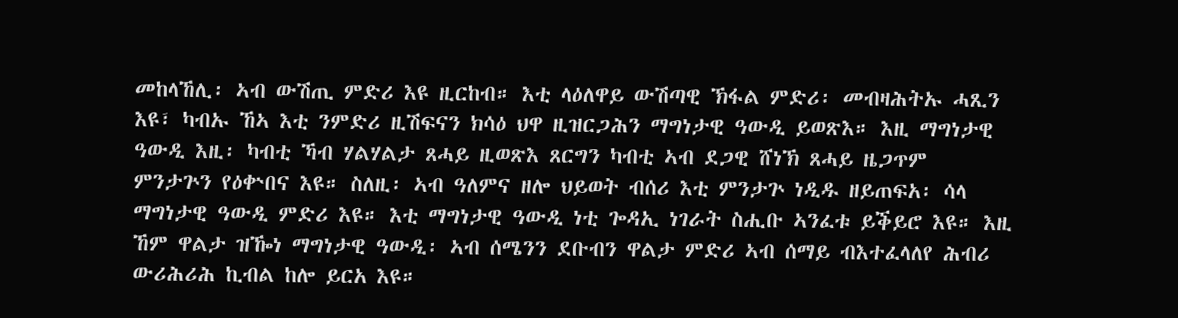መከላኸሊ፡ ኣብ ውሽጢ ምድሪ እዩ ዚርከብ። እቲ ላዕለዋይ ውሽጣዊ ኽፋል ምድሪ፡ መብዛሕትኡ ሓጺን እዩ፣ ካብኡ ኸኣ እቲ ንምድሪ ዚሽፍናን ክሳዕ ህዋ ዚዝርጋሕን ማግነታዊ ዓውዲ ይወጽእ። እዚ ማግነታዊ ዓውዲ እዚ፡ ካብቲ ኻብ ሃልሃልታ ጸሓይ ዚወጽእ ጸርግን ካብቲ ኣብ ደጋዊ ሸነኽ ጸሓይ ዜጋጥም ምንታጕን የዕቍበና እዩ። ስለዚ፡ ኣብ ዓለምና ዘሎ ህይወት ብሰሪ እቲ ምንታጕ ነዲዱ ዘይጠፍአ፡ ሳላ ማግነታዊ ዓውዲ ምድሪ እዩ። እቲ ማግነታዊ ዓውዲ ነቲ ጐዳኢ ነገራት ስሒቡ ኣንፈቱ ይቕይሮ እዩ። እዚ ኸም ዋልታ ዝዀነ ማግነታዊ ዓውዲ፡ ኣብ ሰሜንን ደቡብን ዋልታ ምድሪ ኣብ ሰማይ ብእተፈላለየ ሕብሪ ውሪሕሪሕ ኪብል ከሎ ይርአ እዩ።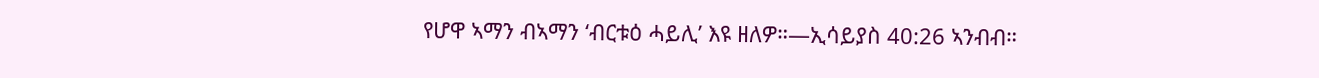የሆዋ ኣማን ብኣማን ‘ብርቱዕ ሓይሊ’ እዩ ዘለዎ።—ኢሳይያስ 40:26 ኣንብብ።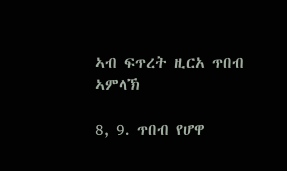ኣብ ፍጥረት ዚርአ ጥበብ ኣምላኽ

8, 9. ጥበብ የሆዋ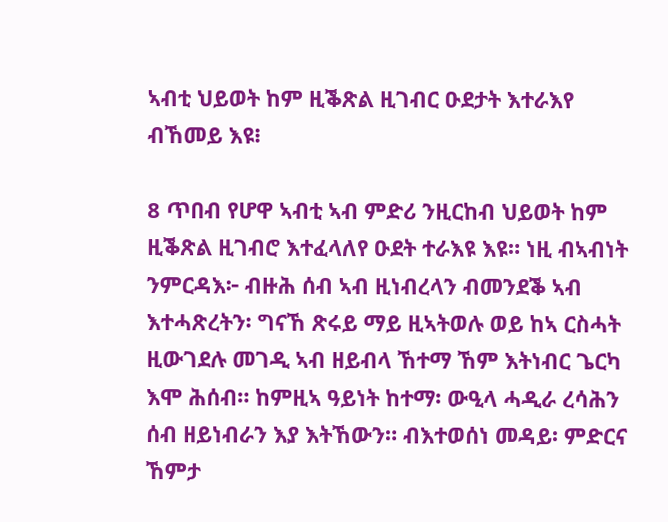ኣብቲ ህይወት ከም ዚቕጽል ዚገብር ዑደታት እተራእየ ብኸመይ እዩ፧

8 ጥበብ የሆዋ ኣብቲ ኣብ ምድሪ ንዚርከብ ህይወት ከም ዚቕጽል ዚገብሮ እተፈላለየ ዑደት ተራእዩ እዩ። ነዚ ብኣብነት ንምርዳእ፦ ብዙሕ ሰብ ኣብ ዚነብረላን ብመንደቕ ኣብ እተሓጽረትን፡ ግናኸ ጽሩይ ማይ ዚኣትወሉ ወይ ከኣ ርስሓት ዚውገደሉ መገዲ ኣብ ዘይብላ ኸተማ ኸም እትነብር ጌርካ እሞ ሕሰብ። ከምዚኣ ዓይነት ከተማ፡ ውዒላ ሓዲራ ረሳሕን ሰብ ዘይነብራን እያ እትኸውን። ብእተወሰነ መዳይ፡ ምድርና ኸምታ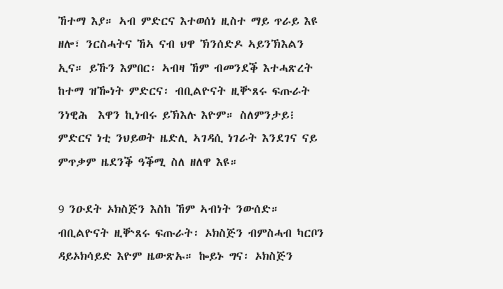ኸተማ እያ። ኣብ ምድርና እተወሰነ ዚስተ ማይ ጥራይ እዩ ዘሎ፣ ንርስሓትና ኸኣ ናብ ህዋ ኽንሰድዶ ኣይንኽእልን ኢና። ይኹን እምበር፡ ኣብዛ ኸም ብመንደቕ እተሓጽረት ከተማ ዝዀነት ምድርና፡ ብቢልዮናት ዚቝጸሩ ፍጡራት ንነዊሕ  እዋን ኪነብሩ ይኽእሉ እዮም። ስለምንታይ፧ ምድርና ነቲ ንህይወት ዜድሊ ኣገዳሲ ነገራት እንደገና ናይ ምጥቃም ዜደንቕ ዓቕሚ ስለ ዘለዋ እዩ።

9 ንዑደት ኦክስጅን እስከ ኸም ኣብነት ንውሰድ። ብቢልዮናት ዚቝጸሩ ፍጡራት፡ ኦክስጅን ብምስሓብ ካርቦን ዳይኦክሳይድ እዮም ዜውጽኡ። ኰይኑ ግና፡ ኦክስጅን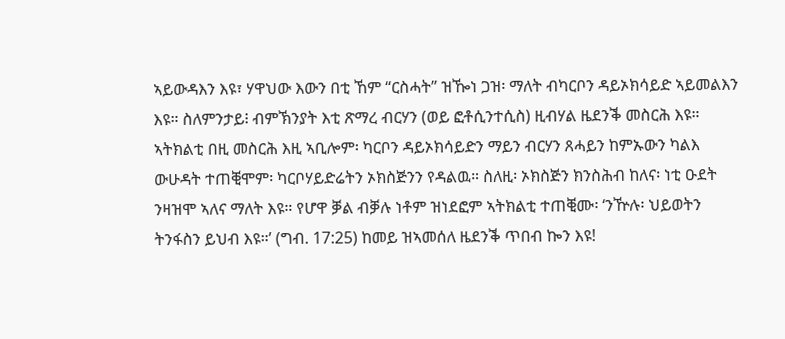ኣይውዳእን እዩ፣ ሃዋህው እውን በቲ ኸም “ርስሓት” ዝዀነ ጋዝ፡ ማለት ብካርቦን ዳይኦክሳይድ ኣይመልእን እዩ። ስለምንታይ፧ ብምኽንያት እቲ ጽማረ ብርሃን (ወይ ፎቶሲንተሲስ) ዚብሃል ዜደንቕ መስርሕ እዩ። ኣትክልቲ በዚ መስርሕ እዚ ኣቢሎም፡ ካርቦን ዳይኦክሳይድን ማይን ብርሃን ጸሓይን ከምኡውን ካልእ ውሁዳት ተጠቒሞም፡ ካርቦሃይድሬትን ኦክስጅንን የዳልዉ። ስለዚ፡ ኦክስጅን ክንስሕብ ከለና፡ ነቲ ዑደት ንዛዝሞ ኣለና ማለት እዩ። የሆዋ ቓል ብቓሉ ነቶም ዝነደፎም ኣትክልቲ ተጠቒሙ፡ ‘ንዅሉ፡ ህይወትን ትንፋስን ይህብ እዩ።’ (ግብ. 17:25) ከመይ ዝኣመሰለ ዜደንቕ ጥበብ ኰን እዩ!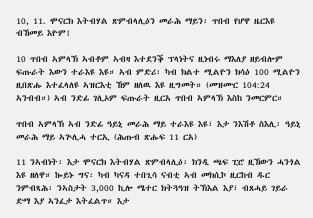10, 11. ሞናርክ እትብሃል ጽምብላሊዕን መራሕ ማይን፡ ጥበብ የሆዋ ዜርእዩ ብኸመይ እዮም፧

10 ጥበብ ኣምላኽ ኣብቶም ኣብዛ እተደንቕ ፕላነትና ዚነብሩ ማእለያ ዘይብሎም ፍጡራት እውን ተራእዩ እዩ። ኣብ ምድሪ፡ ካብ ክልተ ሚልዮን ክሳዕ 100 ሚልዮን ዚበጽሑ እተፈላለዩ ኣዝርእቲ ኸም ዘለዉ እዩ ዚግመት። (መዝሙር 104:24 ኣንብብ።) ኣብ ንድፊ ገሊኦም ፍጡራት ዚርአ ጥበብ ኣምላኽ እስከ ንመርምር።

ጥበብ ኣምላኽ ኣብ ንድፊ ዓይኒ መራሕ ማይ ተራእዩ እዩ፣ እታ ንእሽቶ ስእሊ፡ ዓይኒ መራሕ ማይ ኣጕሊሓ ተርኢ (ሕጡብ ጽሑፍ 11 ርአ)

11 ንኣብነት፡ እታ ሞናርክ እትብሃል ጽምብላሊዕ፡ ክንዲ ጫፍ ፒሮ ዚኸውን ሓንጎል እዩ ዘለዋ። ኰይኑ ግና፡ ካብ ካናዳ ተበጊሳ ናብቲ ኣብ መክሲኮ ዚርከብ ዱር ንምብጻሕ፡ ንኣስታት 3,000 ኪሎ ሜተር ክትጓዓዝ ትኽእል እያ፣ ብጸሓይ ገይራ ድማ እያ ኣንፈታ እትፈልጥ። እታ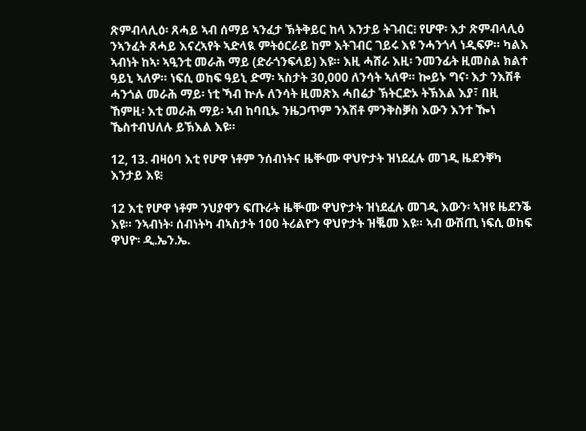ጽምብላሊዕ፡ ጸሓይ ኣብ ሰማይ ኣንፈታ ኽትቅይር ከላ እንታይ ትገብር፧ የሆዋ፡ እታ ጽምብላሊዕ ንኣንፈት ጸሓይ እናረኣየት ኣድላዪ ምትዕርራይ ከም እትገብር ገይሩ እዩ ንሓንጎላ ነዲፍዎ። ካልእ ኣብነት ከኣ፡ ኣዒንቲ መራሕ ማይ (ድራጎንፍላይ) እዩ። እዚ ሓሸራ እዚ፡ ንመንፊት ዚመስል ክልተ ዓይኒ ኣለዎ። ነፍሲ ወከፍ ዓይኒ ድማ፡ ኣስታት 30,000 ለንሳት ኣለዋ። ኰይኑ ግና፡ እታ ንእሽቶ ሓንጎል መራሕ ማይ፡ ነቲ ኻብ ኵሉ ለንሳት ዚመጽእ ሓበሬታ ኽትርድኦ ትኽእል እያ፣ በዚ ኸምዚ፡ እቲ መራሕ ማይ፡ ኣብ ከባቢኡ ንዜጋጥም ንእሽቶ ምንቅስቓስ እውን እንተ ዀነ ኼስተብህለሉ ይኽእል እዩ።

12, 13. ብዛዕባ እቲ የሆዋ ነቶም ንሰብነትና ዜቝሙ ዋህዮታት ዝነደፈሉ መገዲ ዜደንቐካ እንታይ እዩ፧

12 እቲ የሆዋ ነቶም ንህያዋን ፍጡራት ዜቝሙ ዋህዮታት ዝነደፈሉ መገዲ እውን፡ ኣዝዩ ዜደንቕ እዩ። ንኣብነት፡ ሰብነትካ ብኣስታት 100 ትሪልዮን ዋህዮታት ዝቘመ እዩ። ኣብ ውሽጢ ነፍሲ ወከፍ ዋህዮ፡ ዲ.ኤን.ኤ.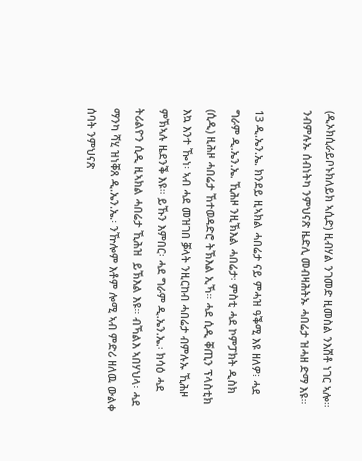(ዲኦክሲራይቦኑክለይክ ኣሲድ) ዚብሃል ንገመድ ዚመስል ንእሽቶ ነገር ኣሎ። ንብምሉኡ ሰብነትካ ንምህናጽ ዜድሊ መብዛሕትኡ ሓበሬታ ዝሓዘ ድማ እዩ።

13 ዲ.ኤን.ኤ. ክንደይ ዚኣክል ሓበሬታ ናይ ምሓዝ ዓቕሚ እዩ ዘለዎ፧ ሓደ ግራም ዲ.ኤን.ኤ. ኺሕዞ ንዚኽእል ሓበሬታ፡ ምስቲ ሓደ ኮምፓክት ዲስክ (ሲዲ) ዚሕዞ ሓበሬታ ኸተወዳድሮ ትኽእል ኢኻ። ሓደ ሲዲ ቐጢን ፕላስቲክ እኳ እንተ ዀነ፡ ኣብ ሓደ መዝገበ ቓላት ንዚርከብ ሓበሬታ ብምሉኡ ኺሕዞ ምኽኣሉ ዜደንቕ እዩ። ይኹን እምበር፡ ሓደ ግራም ዲ.ኤን.ኤ.፡ ክሳዕ ሓደ ትሪልዮን ሲዲ ዚኣክል ሓበሬታ ኺሕዝ  ይኽእል እዩ። ብኻልእ ኣበሃህላ፡ ሓደ ማንካ ሻሂ ዝነቐጸ ዲ.ኤን.ኤ.፡ ንዅሎም እቶም ሎሚ ኣብ ምድሪ ዘለዉ ውልቀ ሰባት ንምህናጽ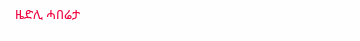ዜድሊ ሓበሬታ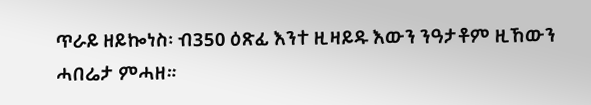ጥራይ ዘይኰነስ፡ ብ350 ዕጽፊ እንተ ዚዛይዱ እውን ንዓታቶም ዚኸውን ሓበሬታ ምሓዘ።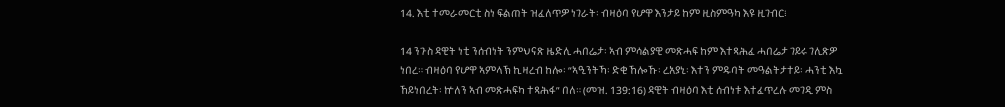14. እቲ ተመራመርቲ ስነ ፍልጠት ዝፈለጥዎ ነገራት፡ ብዛዕባ የሆዋ እንታይ ከም ዚስምዓካ እዩ ዚገብር፧

14 ንጉስ ዳዊት ነቲ ንሰብነት ንምህናጽ ዜድሊ ሓበሬታ፡ ኣብ ምሳልያዊ መጽሓፍ ከም እተጻሕፈ ሓበሬታ ገይሩ ገሊጽዎ ነበረ። ብዛዕባ የሆዋ ኣምላኽ ኪዛረብ ከሎ፡ “ኣዒንትኻ፡ ድቂ ኸሎኹ፡ ረአያኒ፡ እተን ምዱባት መዓልትታተይ፡ ሓንቲ እኳ ኸይነበረት፡ ኵለን ኣብ መጽሓፍካ ተጻሕፋ” በለ። (መዝ. 139:16) ዳዊት ብዛዕባ እቲ ሰብነቱ እተፈጥረሉ መገዲ ምስ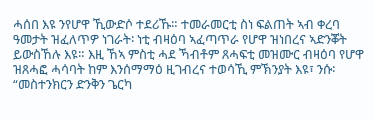ሓሰበ እዩ ንየሆዋ ኺውድሶ ተደሪኹ። ተመራመርቲ ስነ ፍልጠት ኣብ ቀረባ ዓመታት ዝፈለጥዎ ነገራት፡ ነቲ ብዛዕባ ኣፈጣጥራ የሆዋ ዝነበረና ኣድንቖት ይውስኸሉ እዩ። እዚ ኸኣ ምስቲ ሓደ ኻብቶም ጸሓፍቲ መዝሙር ብዛዕባ የሆዋ ዝጸሓፎ ሓሳባት ከም እንሰማማዕ ዚገብረና ተወሳኺ ምኽንያት እዩ፣ ንሱ፡ “መስተንክርን ድንቅን ጌርካ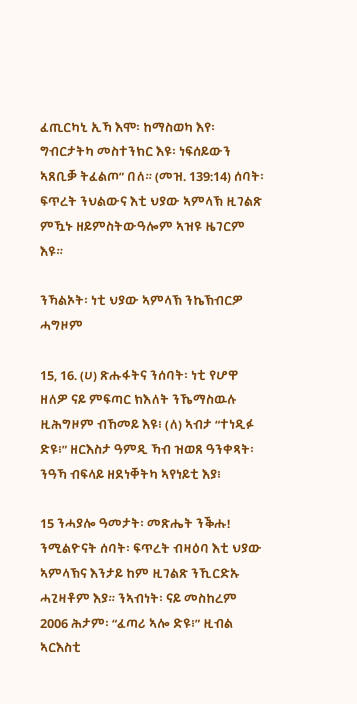ፈጢርካኒ ኢኻ እሞ፡ ከማስወካ እየ፡ ግብርታትካ መስተንክር እዩ፡ ነፍሰይውን ኣጸቢቓ ትፈልጦ” በለ። (መዝ. 139:14) ሰባት፡ ፍጥረት ንህልውና እቲ ህያው ኣምላኽ ዚገልጽ ምዃኑ ዘይምስትውዓሎም ኣዝዩ ዜገርም እዩ።

ንኻልኦት፡ ነቲ ህያው ኣምላኽ ንኬኽብርዎ ሓግዞም

15, 16. (ሀ) ጽሑፋትና ንሰባት፡ ነቲ የሆዋ ዘለዎ ናይ ምፍጣር ክእለት ንኼማስዉሉ ዚሕግዞም ብኸመይ እዩ፧ (ለ) ኣብታ “ተነዲፉ ድዩ፧” ዘርእስታ ዓምዲ ኻብ ዝወጸ ዓንቀጻት፡ ንዓኻ ብፍላይ ዘደነቐትካ ኣየነይቲ እያ፧

15 ንሓያሎ ዓመታት፡ መጽሔት ንቕሑ! ንሚልዮናት ሰባት፡ ፍጥረት ብዛዕባ እቲ ህያው ኣምላኽና እንታይ ከም ዚገልጽ ንኺርድኡ ሓጊዛቶም እያ። ንኣብነት፡ ናይ መስከረም 2006 ሕታም፡ “ፈጣሪ ኣሎ ድዩ፧” ዚብል ኣርእስቲ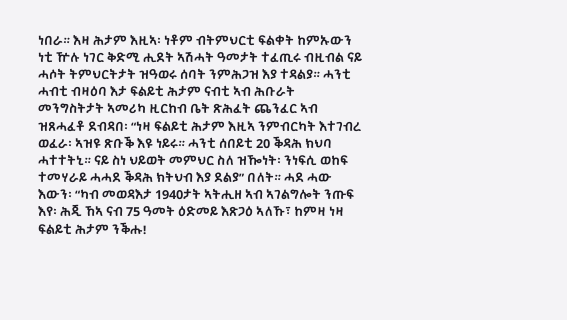ነበራ። እዛ ሕታም እዚኣ፡ ነቶም ብትምህርቲ ፍልቀት ከምኡውን ነቲ ዅሉ ነገር ቅድሚ ሒደት ኣሽሓት ዓመታት ተፈጢሩ ብዚብል ናይ ሓሶት ትምህርትታት ዝዓወሩ ሰባት ንምሕጋዝ እያ ተዳልያ። ሓንቲ ሓብቲ ብዛዕባ እታ ፍልይቲ ሕታም ናብቲ ኣብ ሕቡራት መንግስትታት ኣመሪካ ዚርከብ ቤት ጽሕፈት ጨንፈር ኣብ ዝጸሓፈቶ ደብዳበ፡ “ነዛ ፍልይቲ ሕታም እዚኣ ንምብርካት እተገብረ ወፈራ፡ ኣዝዩ ጽቡቕ እዩ ነይሩ። ሓንቲ ሰበይቲ 20 ቕዳሕ ክህባ ሓተተትኒ። ናይ ስነ ህይወት መምህር ስለ ዝዀነት፡ ንነፍሲ ወከፍ ተመሃራይ ሓሓደ ቕዳሕ ክትህብ እያ ደልያ” በለት። ሓደ ሓው እውን፡ “ካብ መወዳእታ 1940ታት ኣትሒዘ ኣብ ኣገልግሎት ንጡፍ እየ፡ ሕጂ ኸኣ ናብ 75 ዓመት ዕድመይ እጽጋዕ ኣለኹ፣ ከምዛ ነዛ ፍልይቲ ሕታም ንቕሑ!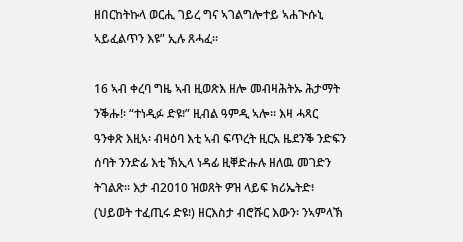ዘበርከትኩላ ወርሒ ገይረ ግና ኣገልግሎተይ ኣሐጒሱኒ ኣይፈልጥን እዩ” ኢሉ ጸሓፈ።

16 ኣብ ቀረባ ግዜ ኣብ ዚወጽእ ዘሎ መብዛሕትኡ ሕታማት ንቕሑ!፡ “ተነዲፉ ድዩ፧” ዚብል ዓምዲ ኣሎ። እዛ ሓጻር ዓንቀጽ እዚኣ፡ ብዛዕባ እቲ ኣብ ፍጥረት ዚርአ ዜደንቕ ንድፍን ሰባት ንንድፊ እቲ ኽኢላ ነዳፊ ዚቐድሑሉ ዘለዉ መገድን ትገልጽ። እታ ብ2010 ዝወጸት ዎዝ ላይፍ ክሪኤትድ፧ (ህይወት ተፈጢሩ ድዩ፧) ዘርእስታ ብሮሹር እውን፡ ንኣምላኽ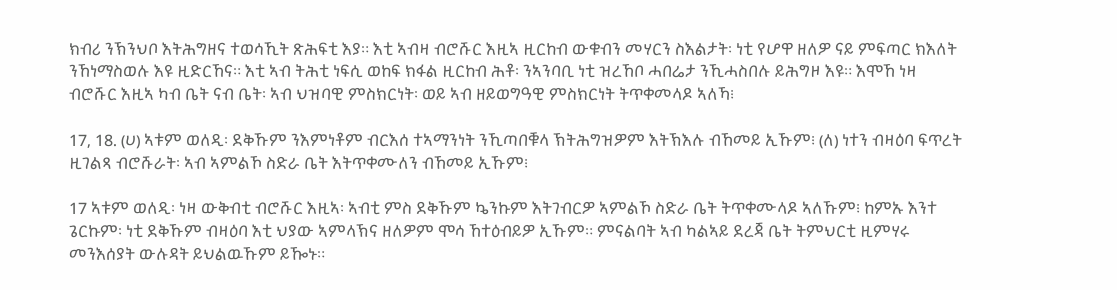ክብሪ ንኽንህቦ እትሕግዘና ተወሳኺት ጽሕፍቲ እያ። እቲ ኣብዛ ብሮሹር እዚኣ ዚርከብ ውቁብን መሃርን ስእልታት፡ ነቲ የሆዋ ዘለዎ ናይ ምፍጣር ክእለት ንኸነማስወሉ እዩ ዚድርኸና። እቲ ኣብ ትሕቲ ነፍሲ ወከፍ ክፋል ዚርከብ ሕቶ፡ ንኣንባቢ ነቲ ዝረኸቦ ሓበሬታ ንኺሓስበሉ ይሕግዞ እዩ። እሞኸ ነዛ ብሮሹር እዚኣ ካብ ቤት ናብ ቤት፡ ኣብ ህዝባዊ ምስክርነት፡ ወይ ኣብ ዘይወግዓዊ ምስክርነት ትጥቀመላዶ ኣለኻ፧

17, 18. (ሀ) ኣቱም ወለዲ፡ ደቅኹም ንእምነቶም ብርእሰ ተኣማንነት ንኺጣበቑላ ኽትሕግዝዎም እትኽእሉ ብኸመይ ኢኹም፧ (ለ) ነተን ብዛዕባ ፍጥረት ዚገልጻ ብሮሹራት፡ ኣብ ኣምልኾ ስድራ ቤት እትጥቀሙለን ብኸመይ ኢኹም፧

17 ኣቱም ወለዲ፡ ነዛ ውቅብቲ ብሮሹር እዚኣ፡ ኣብቲ ምስ ደቅኹም ኴንኩም እትገብርዎ ኣምልኾ ስድራ ቤት ትጥቀሙላዶ ኣለኹም፧ ከምኡ እንተ ጌርኩም፡ ነቲ ደቅኹም ብዛዕባ እቲ ህያው ኣምላኽና ዘለዎም ሞሳ ኸተዕብይዎ ኢኹም። ምናልባት ኣብ ካልኣይ ደረጃ ቤት ትምህርቲ ዚምሃሩ መንእሰያት ውሉዳት ይህልዉኹም ይዀኑ።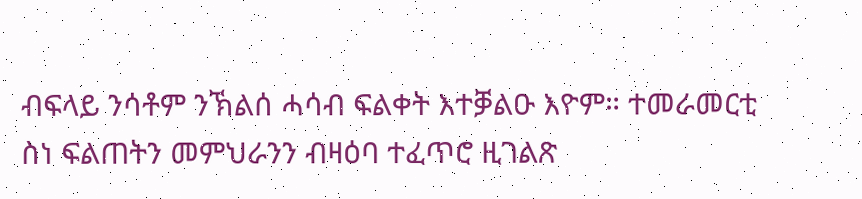ብፍላይ ንሳቶም ንኽልሰ ሓሳብ ፍልቀት እተቓልዑ እዮም። ተመራመርቲ ስነ ፍልጠትን መምህራንን ብዛዕባ ተፈጥሮ ዚገልጽ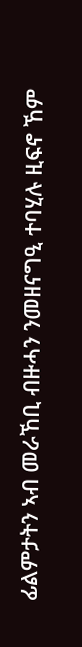ፊልምታትን ኣብ መራኸቢ ብዙሓን ንመዘናግዒ ተባሂሉ ዚፍኖ ኸም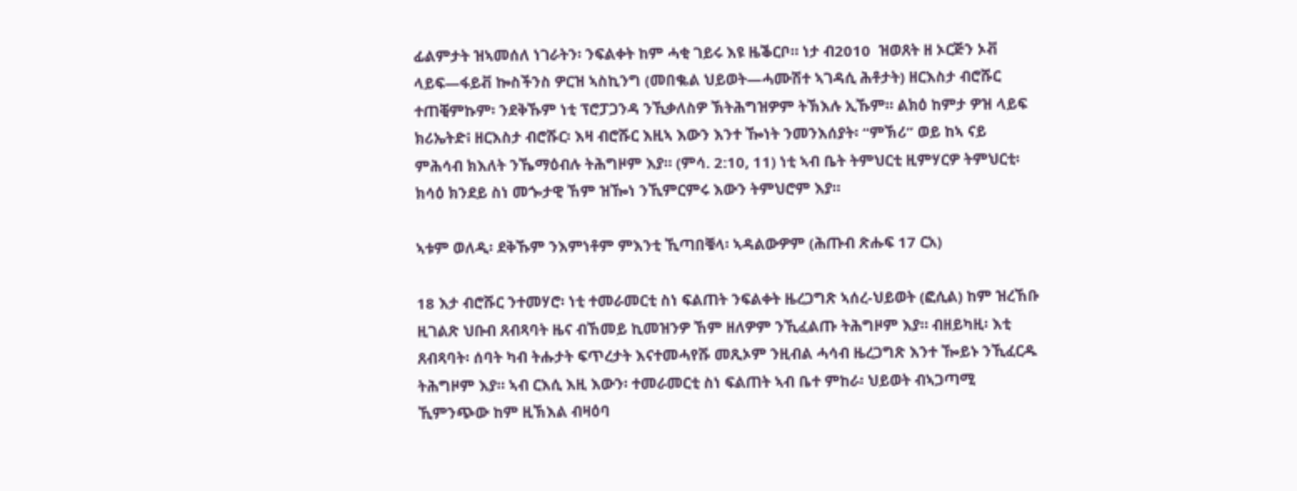ፊልምታት ዝኣመሰለ ነገራትን፡ ንፍልቀት ከም ሓቂ ገይሩ እዩ ዜቕርቦ። ነታ ብ2010  ዝወጸት ዘ ኦርጅን ኦቭ ላይፍ—ፋይቭ ኰስችንስ ዎርዝ ኣስኪንግ (መበቈል ህይወት—ሓሙሽተ ኣገዳሲ ሕቶታት) ዘርእስታ ብሮሹር ተጠቒምኩም፡ ንደቅኹም ነቲ ፕሮፓጋንዳ ንኺቃለስዎ ኽትሕግዝዎም ትኽእሉ ኢኹም። ልክዕ ከምታ ዎዝ ላይፍ ክሪኤትድ፧ ዘርእስታ ብሮሹር፡ እዛ ብሮሹር እዚኣ እውን እንተ ዀነት ንመንእሰያት፡ “ምኽሪ” ወይ ከኣ ናይ ምሕሳብ ክእለት ንኼማዕብሉ ትሕግዞም እያ። (ምሳ. 2:10, 11) ነቲ ኣብ ቤት ትምህርቲ ዚምሃርዎ ትምህርቲ፡ ክሳዕ ክንደይ ስነ መጐታዊ ኸም ዝዀነ ንኺምርምሩ እውን ትምህሮም እያ።

ኣቱም ወለዲ፡ ደቅኹም ንእምነቶም ምእንቲ ኺጣበቑላ፡ ኣዳልውዎም (ሕጡብ ጽሑፍ 17 ርአ)

18 እታ ብሮሹር ንተመሃሮ፡ ነቲ ተመራመርቲ ስነ ፍልጠት ንፍልቀት ዜረጋግጽ ኣሰረ-ህይወት (ፎሲል) ከም ዝረኸቡ ዚገልጽ ህቡብ ጸብጻባት ዜና ብኸመይ ኪመዝንዎ ኸም ዘለዎም ንኺፈልጡ ትሕግዞም እያ። ብዘይካዚ፡ እቲ ጸብጻባት፡ ሰባት ካብ ትሑታት ፍጥረታት እናተመሓየሹ መጺኦም ንዚብል ሓሳብ ዜረጋግጽ እንተ ዀይኑ ንኺፈርዱ ትሕግዞም እያ። ኣብ ርእሲ እዚ እውን፡ ተመራመርቲ ስነ ፍልጠት ኣብ ቤተ ምከራ፡ ህይወት ብኣጋጣሚ ኺምንጭው ከም ዚኽእል ብዛዕባ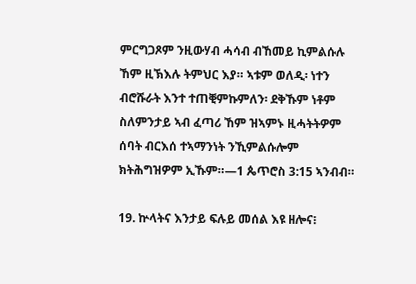ምርግጋጾም ንዚውሃብ ሓሳብ ብኸመይ ኪምልሱሉ ኸም ዚኽእሉ ትምህር እያ። ኣቱም ወለዲ፡ ነተን ብሮሹራት እንተ ተጠቒምኩምለን፡ ደቅኹም ነቶም ስለምንታይ ኣብ ፈጣሪ ኸም ዝኣምኑ ዚሓትትዎም ሰባት ብርእሰ ተኣማንነት ንኺምልሱሎም ክትሕግዝዎም ኢኹም።—1 ጴጥሮስ 3:15 ኣንብብ።

19. ኵላትና እንታይ ፍሉይ መሰል እዩ ዘሎና፧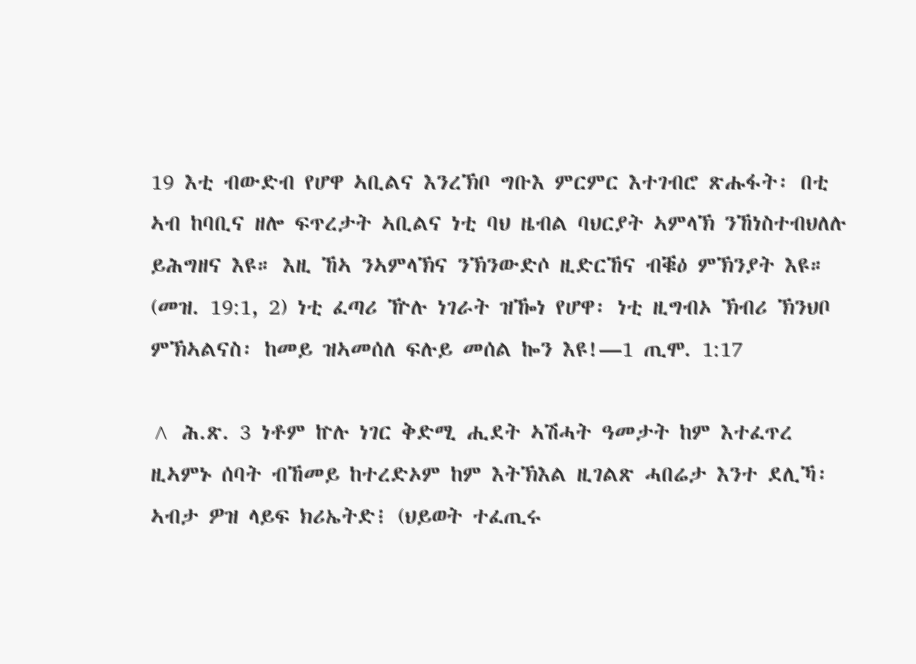19 እቲ ብውድብ የሆዋ ኣቢልና እንረኽቦ ግቡእ ምርምር እተገብሮ ጽሑፋት፡ በቲ ኣብ ከባቢና ዘሎ ፍጥረታት ኣቢልና ነቲ ባህ ዜብል ባህርያት ኣምላኽ ንኸነስተብህለሉ ይሕግዘና እዩ። እዚ ኸኣ ንኣምላኽና ንኽንውድሶ ዚድርኸና ብቑዕ ምኽንያት እዩ። (መዝ. 19:1, 2) ነቲ ፈጣሪ ዅሉ ነገራት ዝዀነ የሆዋ፡ ነቲ ዚግብኦ ኽብሪ ኽንህቦ ምኽኣልናስ፡ ከመይ ዝኣመሰለ ፍሉይ መሰል ኰን እዩ!—1 ጢሞ. 1:17

^ ሕ.ጽ. 3 ነቶም ኵሉ ነገር ቅድሚ ሒደት ኣሽሓት ዓመታት ከም እተፈጥረ ዚኣምኑ ሰባት ብኸመይ ከተረድኦም ከም እትኽእል ዚገልጽ ሓበሬታ እንተ ደሊኻ፡ ኣብታ ዎዝ ላይፍ ክሪኤትድ፧ (ህይወት ተፈጢሩ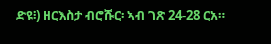ድዩ፧) ዘርእስታ ብሮሹር፡ ኣብ ገጽ 24-28 ርአ።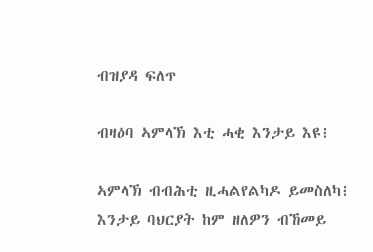ብዝያዳ ፍለጥ

ብዛዕባ ኣምላኽ እቲ ሓቂ እንታይ እዩ፧

ኣምላኽ ብብሕቲ ዚሓልየልካዶ ይመስለካ፧ እንታይ ባህርያት ከም ዘለዎን ብኸመይ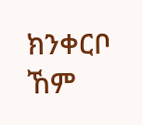ክንቀርቦ ኸም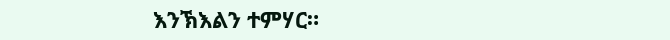እንኽእልን ተምሃር።